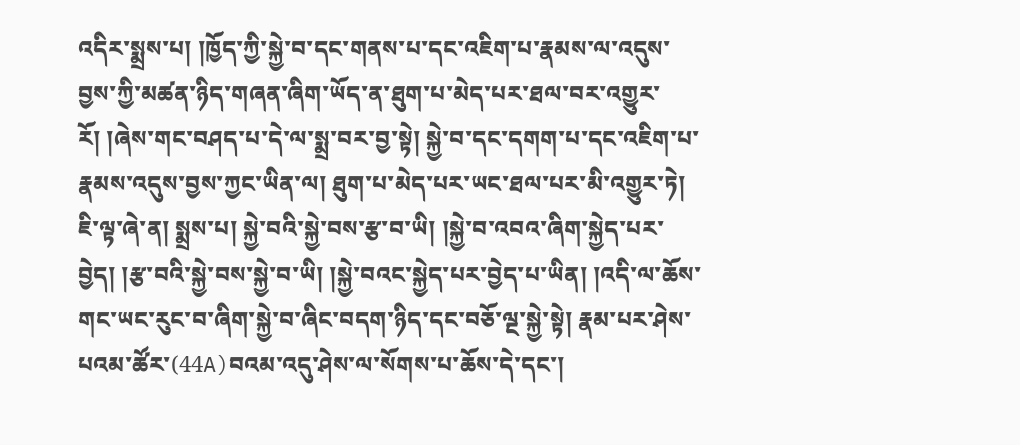འདིར་སྨྲས་པ། །ཁྱོད་ཀྱི་སྐྱེ་བ་དང་གནས་པ་དང་འཇིག་པ་རྣམས་ལ་འདུས་བྱས་ཀྱི་མཚན་ཉིད་གཞན་ཞིག་ཡོད་ན་ཐུག་པ་མེད་པར་ཐལ་བར་འགྱུར་རོ། །ཞེས་གང་བཤད་པ་དེ་ལ་སྨྲ་བར་བྱ་སྟེ། སྐྱེ་བ་དང་དགག་པ་དང་འཇིག་པ་རྣམས་འདུས་བྱས་ཀྱང་ཡིན་ལ། ཐུག་པ་མེད་པར་ཡང་ཐལ་པར་མི་འགྱུར་ཏེ། ཇི་ལྟ་ཞེ་ན། སྨྲས་པ། སྐྱེ་བའི་སྐྱེ་བས་རྩ་བ་ཡི། །སྐྱེ་བ་འབའ་ཞིག་སྐྱེད་པར་བྱེད། །རྩ་བའི་སྐྱེ་བས་སྐྱེ་བ་ཡི། །སྐྱེ་བའང་སྐྱེད་པར་བྱེད་པ་ཡིན། །འདི་ལ་ཆོས་གང་ཡང་རུང་བ་ཞིག་སྐྱེ་བ་ཞིང་བདག་ཉིད་དང་བཅོ་ལྔ་སྐྱེ་སྟེ། རྣམ་པར་ཤེས་པའམ་ཚོར་(44A)བའམ་འདུ་ཤེས་ལ་སོགས་པ་ཆོས་དེ་དང་།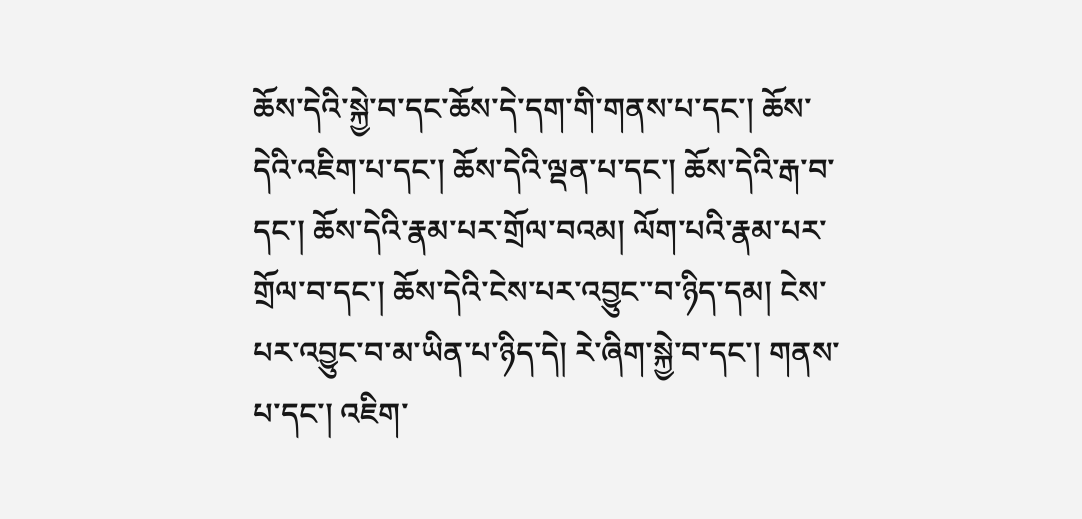ཆོས་དེའི་སྐྱེ་བ་དང་ཆོས་དེ་དག་གི་གནས་པ་དང་། ཆོས་དེའི་འཇིག་པ་དང་། ཆོས་དེའི་ལྡན་པ་དང་། ཆོས་དེའི་རྒ་བ་དང་། ཆོས་དེའི་རྣམ་པར་གྲོལ་བའམ། ལོག་པའི་རྣམ་པར་གྲོལ་བ་དང་། ཆོས་དེའི་ངེས་པར་འབྱུང་་བ་ཉིད་དམ། ངེས་པར་འབྱུང་བ་མ་ཡིན་པ་ཉིད་དེ། རེ་ཞིག་སྐྱེ་བ་དང་། གནས་པ་དང་། འཇིག་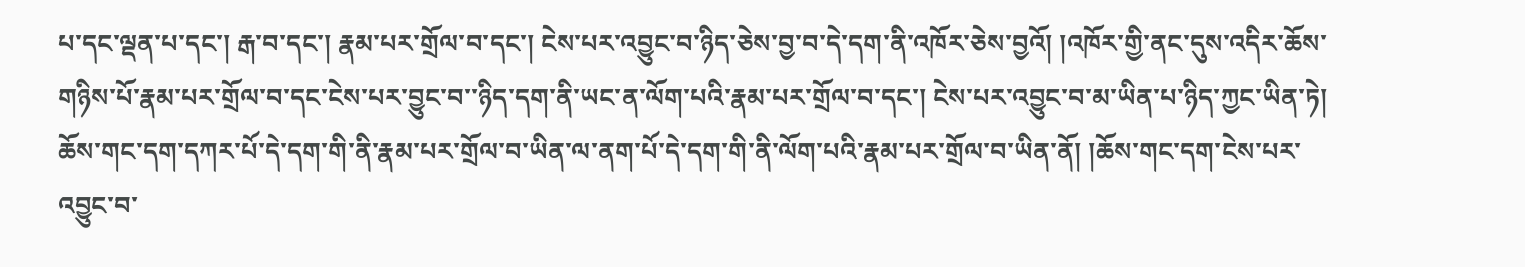པ་དང་ལྡན་པ་དང་། རྒ་བ་དང་། རྣམ་པར་གྲོལ་བ་དང་། ངེས་པར་འབྱུང་བ་ཉིད་ཅེས་བྱ་བ་དེ་དག་ནི་འཁོར་ཅེས་བྱའོ། །འཁོར་གྱི་ནང་དུས་འདིར་ཆོས་གཉིས་པོ་རྣམ་པར་གྲོལ་བ་དང་ངེས་པར་བྱུང་བ་་ཉིད་དག་ནི་ཡང་ན་ལོག་པའི་རྣམ་པར་གྲོལ་བ་དང་། ངེས་པར་འབྱུང་བ་མ་ཡིན་པ་ཉིད་ཀྱང་ཡིན་ཏེ། ཆོས་གང་དག་དཀར་པོ་དེ་དག་གི་ནི་རྣམ་པར་གྲོལ་བ་ཡིན་ལ་ནག་པོ་དེ་དག་གི་ནི་ལོག་པའི་རྣམ་པར་གྲོལ་བ་ཡིན་ནོ། །ཆོས་གང་དག་ངེས་པར་འབྱུང་བ་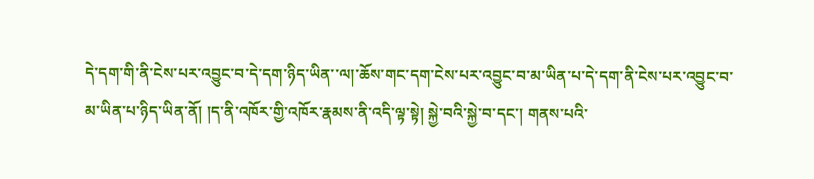དེ་དག་གི་ནི་ངེས་པར་འབྱུང་བ་དེ་དག་ཉིད་ཡིན་་ལ།་ཆོས་གང་དག་ངེས་པར་འབྱུང་བ་མ་ཡིན་པ་དེ་དག་ནི་ངེས་པར་འབྱུང་བ་མ་ཡིན་པ་ཉིད་ཡིན་ནོ། །ད་ནི་འཁོར་གྱི་འཁོར་རྣམས་ནི་འདི་ལྟ་སྟེ། སྐྱེ་བའི་སྐྱེ་བ་དང་། གནས་པའི་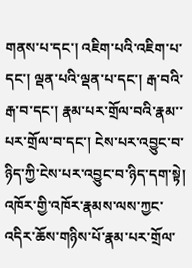གནས་པ་དང་། འཇིག་པའི་འཇིག་པ་དང་། ལྡན་པའི་ལྡན་པ་དང་། རྒ་བའི་རྒ་བ་དང་། རྣམ་པར་གྲོལ་བའི་རྣམ་་པར་གྲོལ་བ་དང་། ངེས་པར་འབྱུང་བ་ཉིད་ཀྱི་ངེས་པར་འབྱུང་བ་ཉིད་དག་སྟེ། འཁོར་གྱི་འཁོར་རྣམས་ལས་ཀྱང་འདིར་ཆོས་གཉིས་པོ་རྣམ་པར་གྲོལ་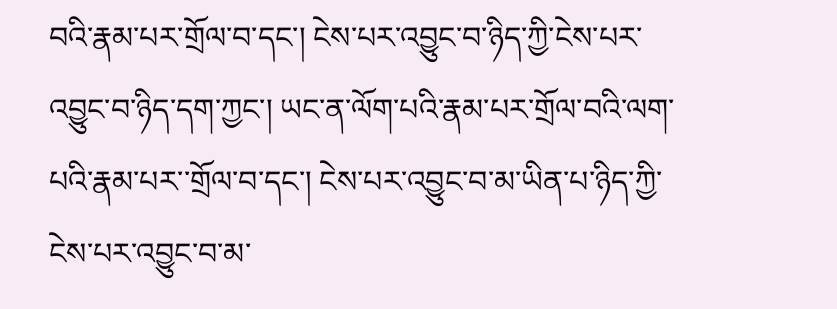བའི་རྣམ་པར་གྲོལ་བ་དང་། ངེས་པར་འབྱུང་བ་ཉིད་ཀྱི་ངེས་པར་འབྱུང་བ་ཉིད་དག་ཀྱང་། ཡང་ན་ལོག་པའི་རྣམ་པར་གྲོལ་བའི་ལག་པའི་རྣམ་པར་་གྲོལ་བ་དང་། ངེས་པར་འབྱུང་བ་མ་ཡིན་པ་ཉིད་ཀྱི་ངེས་པར་འབྱུང་བ་མ་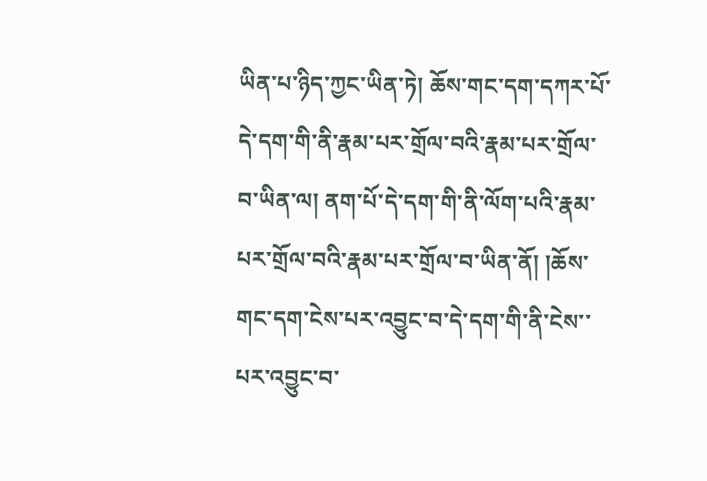ཡིན་པ་ཉིད་ཀྱང་ཡིན་ཏེ། ཆོས་གང་དག་དཀར་པོ་དེ་དག་གི་ནི་རྣམ་པར་གྲོལ་བའི་རྣམ་པར་གྲོལ་བ་ཡིན་ལ། ནག་པོ་དེ་དག་གི་ནི་ལོག་པའི་རྣམ་པར་གྲོལ་བའི་རྣམ་པར་གྲོལ་བ་ཡིན་ནོ། །ཆོས་གང་དག་ངེས་པར་འབྱུང་བ་དེ་དག་གི་ནི་ངེས་་པར་འབྱུང་བ་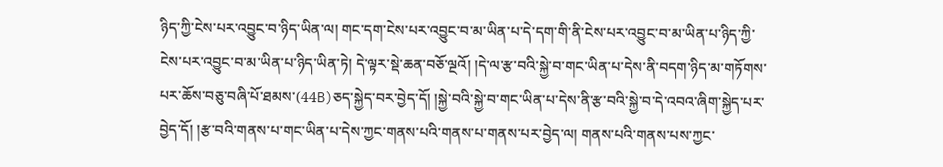ཉིད་ཀྱི་ངེས་པར་འབྱུང་བ་ཉིད་ཡིན་ལ། གང་དག་ངེས་པར་འབྱུང་བ་མ་ཡིན་པ་དེ་དག་གི་ནི་ངེས་པར་འབྱུང་བ་མ་ཡིན་པ་ཉིད་ཀྱི་ངེས་པར་འབྱུང་བ་མ་ཡིན་པ་ཉིད་ཡིན་ཏེ། དེ་ལྟར་སྡེ་ཆན་བཅོ་ལྔའོ། །དེ་ལ་རྩ་བའི་སྐྱེ་བ་གང་ཡིན་པ་དེས་ནི་བདག་ཉིད་མ་གཏོགས་པར་ཆོས་བཅུ་བཞི་པོ་ཐམས་(44B)ཅད་སྐྱེད་བར་བྱེད་དོ། །སྐྱེ་བའི་སྐྱེ་བ་གང་ཡིན་པ་དེས་ནི་རྩ་བའི་སྐྱེ་བ་དེ་འབའ་ཞིག་སྐྱེད་པར་བྱེད་དོ། །རྩ་བའི་གནས་པ་གང་ཡིན་པ་དེས་ཀྱང་གནས་པའི་གནས་པ་གནས་པར་བྱེད་ལ། གནས་པའི་གནས་པས་ཀྱང་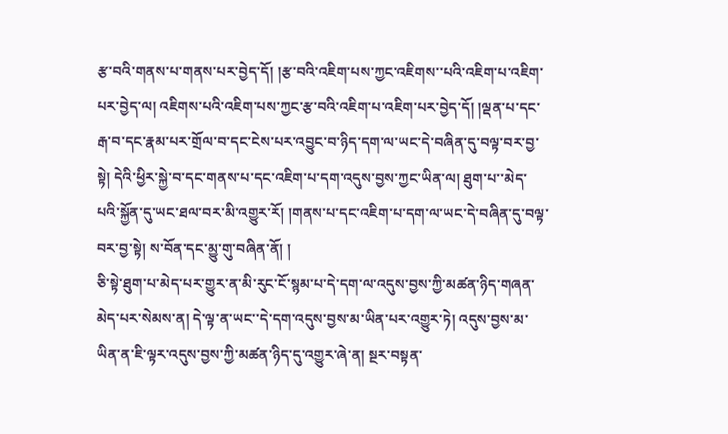རྩ་བའི་གནས་པ་གནས་པར་བྱེད་དོ། །རྩ་བའི་འཇིག་པས་ཀྱང་འཇིགས་་པའི་འཇིག་པ་འཇིག་པར་བྱེད་ལ། འཇིགས་པའི་འཇིག་པས་ཀྱང་རྩ་བའི་འཇིག་པ་འཇིག་པར་བྱེད་དོ། །ལྡན་པ་དང་རྒ་བ་དང་རྣམ་པར་གྲོལ་བ་དང་ངེས་པར་འབྱུང་བ་ཉིད་དག་ལ་ཡང་དེ་བཞིན་དུ་བལྟ་བར་བྱ་སྟེ། དེའི་ཕྱིར་སྐྱེ་བ་དང་གནས་པ་དང་འཇིག་པ་དག་འདུས་བྱས་ཀྱང་ཡིན་ལ། ཐུག་པ་་མེད་པའི་སྐྱོན་དུ་ཡང་ཐལ་བར་མི་འགྱུར་རོ། །གནས་པ་དང་འཇིག་པ་དག་ལ་ཡང་དེ་བཞིན་དུ་བལྟ་བར་བྱ་སྟེ། ས་བོན་དང་མྱུ་གུ་བཞིན་ནོ། །
ཅི་སྟེ་ཐུག་པ་མེད་པར་གྱུར་ན་མི་རུང་ངོ་སྙམ་པ་དེ་དག་ལ་འདུས་བྱས་ཀྱི་མཚན་ཉིད་གཞན་མེད་པར་སེམས་ན། དེ་ལྟ་ན་ཡང་་དེ་དག་འདུས་བྱས་མ་ཡིན་པར་འགྱུར་ཏེ། འདུས་བྱས་མ་ཡིན་ན་ཇི་ལྟར་འདུས་བྱས་ཀྱི་མཚན་ཉིད་དུ་འགྱུར་ཞེ་ན། སྔར་བསྟན་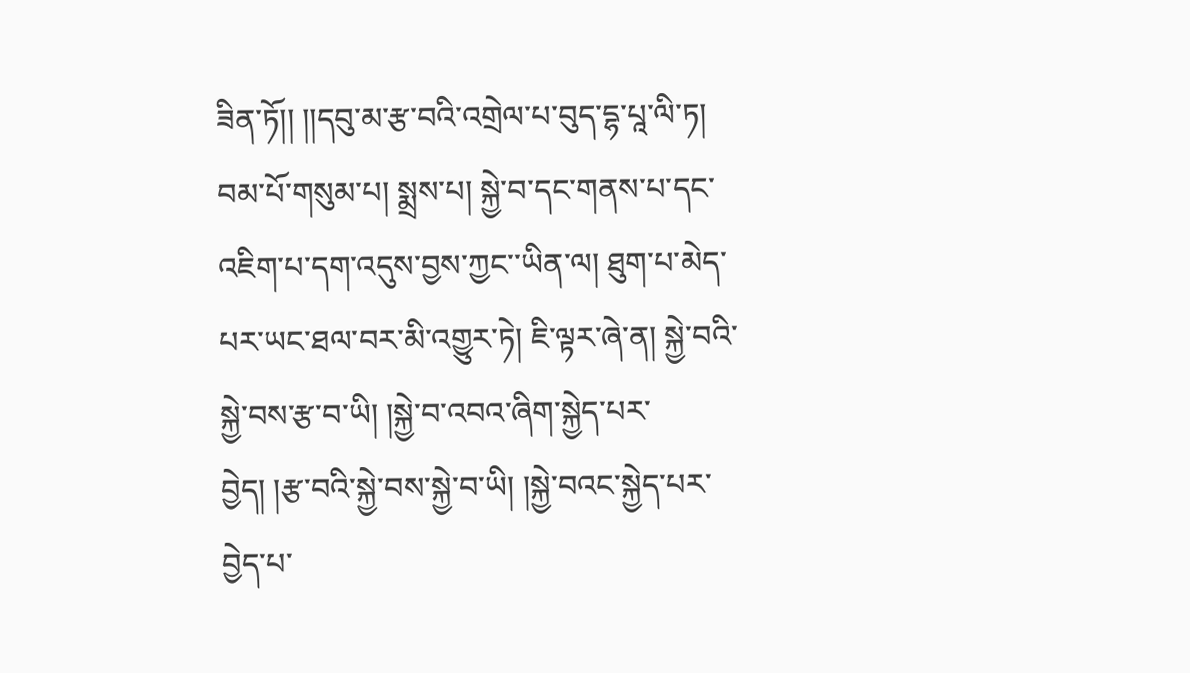ཟིན་ཏོ།། །།དབུ་མ་རྩ་བའི་འགྲེལ་པ་བུད་དྷ་པཱ་ལི་ཏ། བམ་པོ་གསུམ་པ། སྨྲས་པ། སྐྱེ་བ་དང་གནས་པ་དང་འཇིག་པ་དག་འདུས་བྱས་ཀྱང་་ཡིན་ལ། ཐུག་པ་མེད་པར་ཡང་ཐལ་བར་མི་འགྱུར་ཏེ། ཇི་ལྟར་ཞེ་ན། སྐྱེ་བའི་སྐྱེ་བས་རྩ་བ་ཡི། །སྐྱེ་བ་འབའ་ཞིག་སྐྱེད་པར་བྱེད། །རྩ་བའི་སྐྱེ་བས་སྐྱེ་བ་ཡི། །སྐྱེ་བའང་སྐྱེད་པར་བྱེད་པ་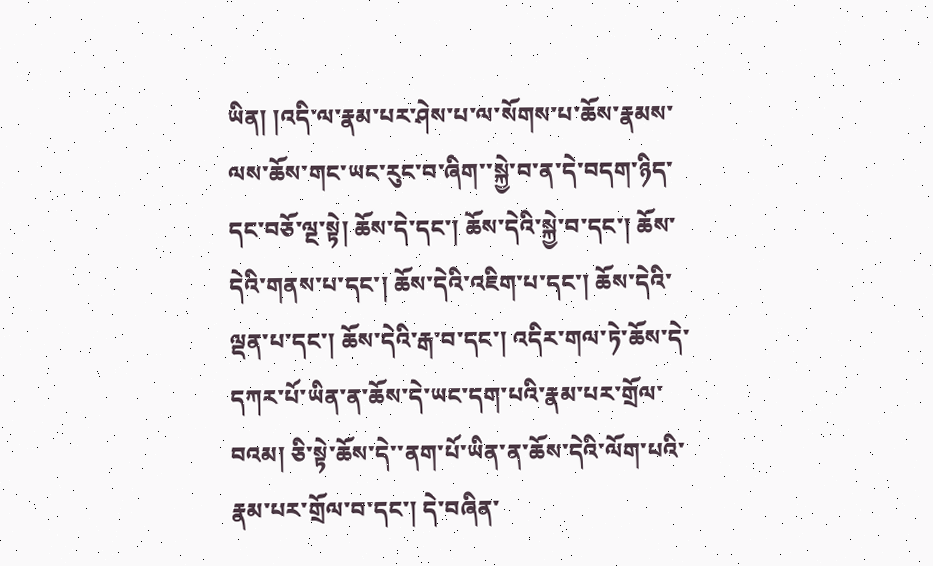ཡིན། །འདི་ལ་རྣམ་པར་ཤེས་པ་ལ་སོགས་པ་ཆོས་རྣམས་ལས་ཆོས་གང་ཡང་རུང་བ་ཞིག་་སྐྱེ་བ་ན་དེ་བདག་ཉིད་དང་བཅོ་ལྔ་སྟེ། ཆོས་དེ་དང་། ཆོས་དེའི་སྐྱེ་བ་དང་། ཆོས་དེའི་གནས་པ་དང་། ཆོས་དེའི་འཇིག་པ་དང་། ཆོས་དེའི་ལྡན་པ་དང་། ཆོས་དེའི་རྒ་བ་དང་། འདིར་གལ་ཏེ་ཆོས་དེ་དཀར་པོ་ཡིན་ན་ཆོས་དེ་ཡང་དག་པའི་རྣམ་པར་གྲོལ་བའམ། ཅི་སྟེ་ཆོས་དེ་་ནག་པོ་ཡིན་ན་ཆོས་དེའི་ལོག་པའི་རྣམ་པར་གྲོལ་བ་དང་། དེ་བཞིན་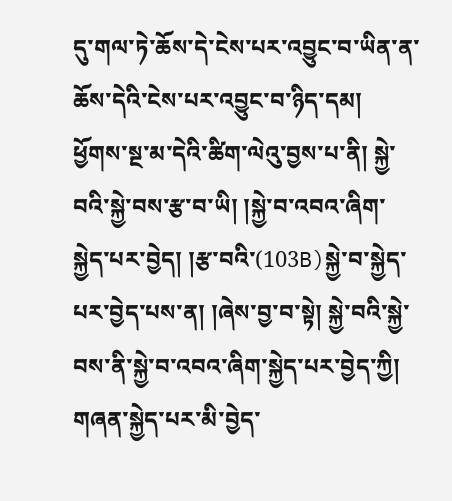དུ་གལ་ཏེ་ཆོས་དེ་ངེས་པར་འབྱུང་བ་ཡིན་ན་ཆོས་དེའི་ངེས་པར་འབྱུང་བ་ཉིད་དམ།
ཕྱོགས་སྔ་མ་དེའི་ཚིག་ལེའུ་བྱས་པ་ནི། སྐྱེ་བའི་སྐྱེ་བས་རྩ་བ་ཡི། །སྐྱེ་བ་འབའ་ཞིག་སྐྱེད་པར་བྱེད། །རྩ་བའི་(103B)སྐྱེ་བ་སྐྱེད་པར་བྱེད་པས་ན། །ཞེས་བྱ་བ་སྟེ། སྐྱེ་བའི་སྐྱེ་བས་ནི་སྐྱེ་བ་འབའ་ཞིག་སྐྱེད་པར་བྱེད་ཀྱི། གཞན་སྐྱེད་པར་མི་བྱེད་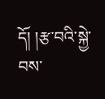དོ། །རྩ་བའི་སྐྱེ་བས་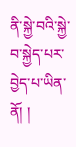ནི་སྐྱེ་བའི་སྐྱེ་བ་སྐྱེད་པར་བྱེད་པ་ཡིན་ནོ། །